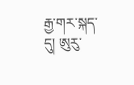རྒྱ་གར་སྐད་དུ། ཨུརུ་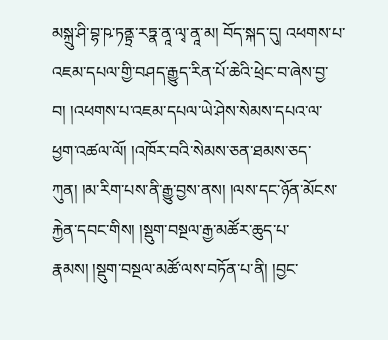མསྐྲུ་ཤི་བྷ་ཥ་ཏནྟྲ་རཏྣ་ནཱ་ལྭ་ནཱ་མ། བོད་སྐད་དུ། འཕགས་པ་འཇམ་དཔལ་གྱི་བཤད་རྒྱུད་རིན་པོ་ཆེའི་ཕྲེང་བ་ཞེས་བྱ་བ། །འཕགས་པ་འཇམ་དཔལ་ཡེ་ཤེས་སེམས་དཔའ་ལ་ཕྱག་འཚལ་ལོ། །འཁོར་བའི་སེམས་ཅན་ཐམས་ཅད་ཀུན། །མ་རིག་པས་ནི་རྒྱུ་བྱས་ནས། །ལས་དང་ཉོན་མོངས་རྐྱེན་དབང་གིས། །སྡུག་བསྔལ་རྒྱ་མཚོར་ཆུད་པ་རྣམས། །སྡུག་བསྔལ་མཚོ་ལས་བཏོན་པ་ནི། །བྱང་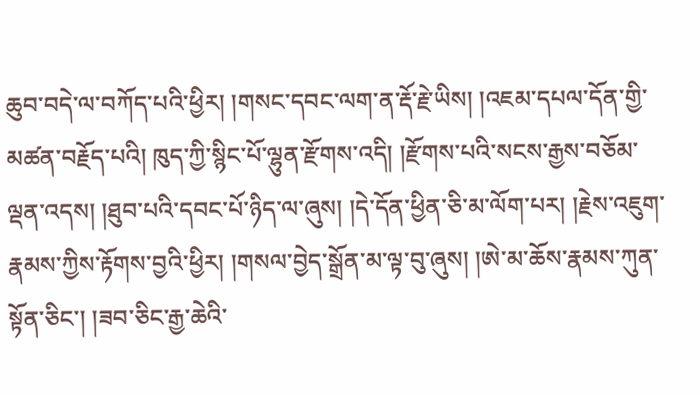ཆུབ་བདེ་ལ་བཀོད་པའི་ཕྱིར། །གསང་དབང་ལག་ན་རྡོ་རྗེ་ཡིས། །འཇམ་དཔལ་དོན་གྱི་མཚན་བརྗོད་པའི། ཁུད་ཀྱི་སྙིང་པོ་ལྷུན་རྫོགས་འདི། །རྫོགས་པའི་སངས་རྒྱས་བཅོམ་ལྡན་འདས། །ཐུབ་པའི་དབང་པོ་ཉིད་ལ་ཞུས། །དེ་དོན་ཕྱིན་ཅི་མ་ལོག་པར། །རྗེས་འཇུག་རྣམས་ཀྱིས་རྟོགས་བྱའི་ཕྱིར། །གསལ་བྱེད་སྒྲོན་མ་ལྟ་བུ་ཞུས། །ཨེ་མ་ཆོས་རྣམས་ཀུན་སྟོན་ཅིང་། །ཟབ་ཅིང་རྒྱ་ཆེའི་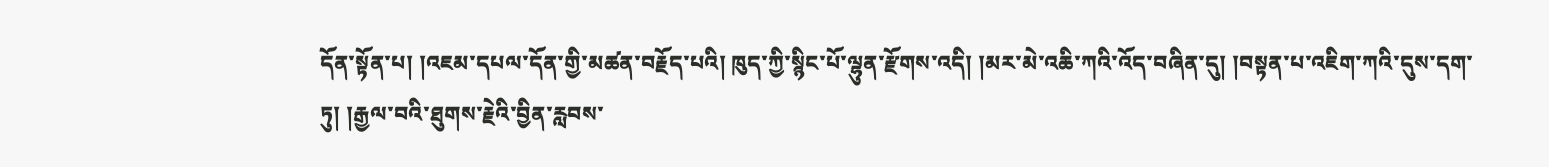དོན་སྟོན་པ། །འཇམ་དཔལ་དོན་གྱི་མཚན་བརྗོད་པའི། ཁུད་ཀྱི་སྙིང་པོ་ལྷུན་རྫོགས་འདི། །མར་མེ་འཆི་ཀའི་འོད་བཞིན་དུ། །བསྟན་པ་འཇིག་ཀའི་དུས་དག་ཏུ། །རྒྱལ་བའི་ཐུགས་རྗེའི་བྱིན་རླབས་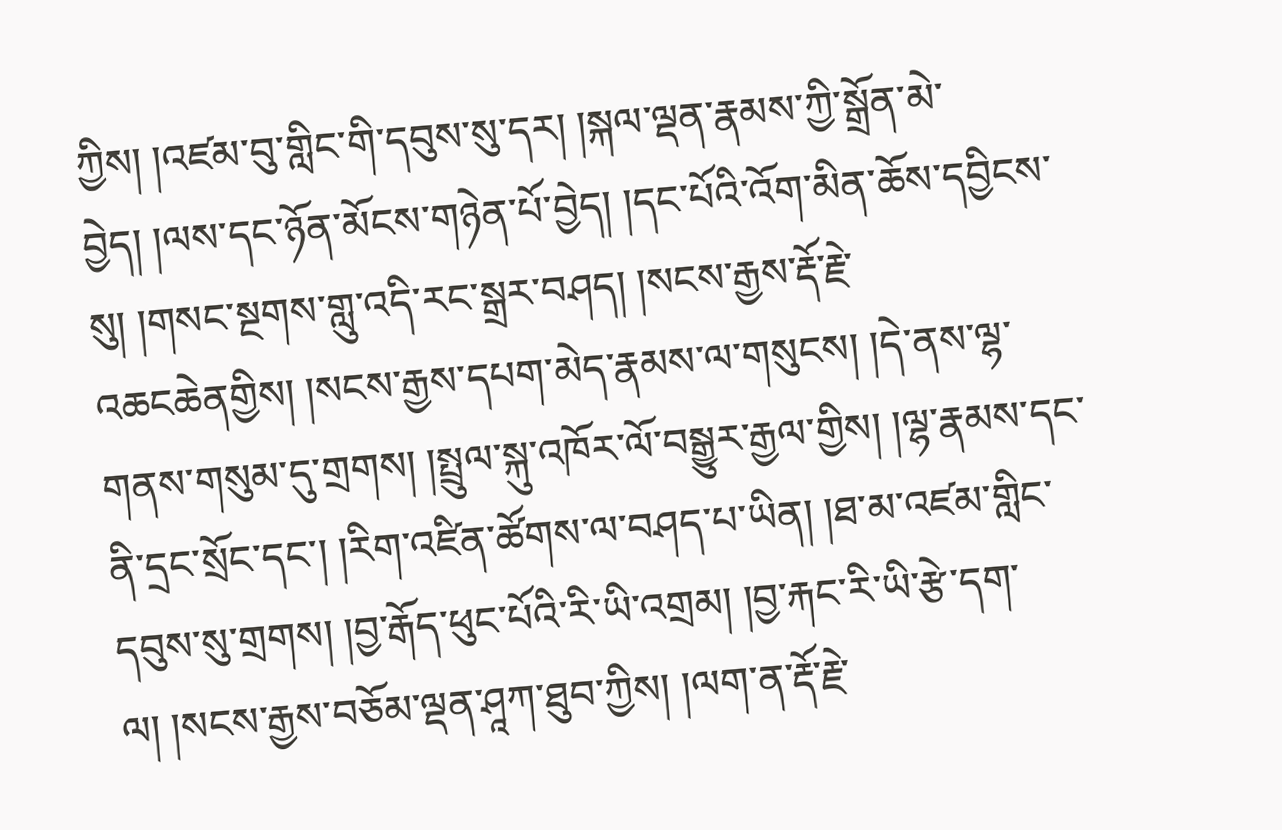ཀྱིས། །འཛམ་བུ་གླིང་གི་དབུས་སུ་དར། །སྐལ་ལྡན་རྣམས་ཀྱི་སྒྲོན་མེ་བྱེད། །ལས་དང་ཉོན་མོངས་གཉེན་པོ་བྱེད། །དང་པོའི་འོག་མིན་ཆོས་དབྱིངས་སུ། །གསང་སྔགས་གླུ་འདི་རང་སྒྲར་བཤད། །སངས་རྒྱས་རྡོ་རྗེ་འཆངཆེནགྱིས། །སངས་རྒྱས་དཔག་མེད་རྣམས་ལ་གསུངས། །དེ་ནས་ལྷ་གནས་གསུམ་དུ་གྲགས། །སྤྲུལ་སྐུ་འཁོར་ལོ་བསྒྱུར་རྒྱལ་གྱིས། །ལྷ་རྣམས་དང་ནི་དྲང་སྲོང་དང་། །རིག་འཛིན་ཚོགས་ལ་བཤད་པ་ཡིན། །ཐ་མ་འཛམ་གླིང་དབུས་སུ་གྲགས། །བྱ་རྒོད་ཕུང་པོའི་རི་ཡི་འགྲམ། །བྱ་རྐང་རི་ཡི་རྩེ་དག་ལ། །སངས་རྒྱས་བཅོམ་ལྡན་ཤཱཀ་ཐུབ་ཀྱིས། །ལག་ན་རྡོ་རྗེ་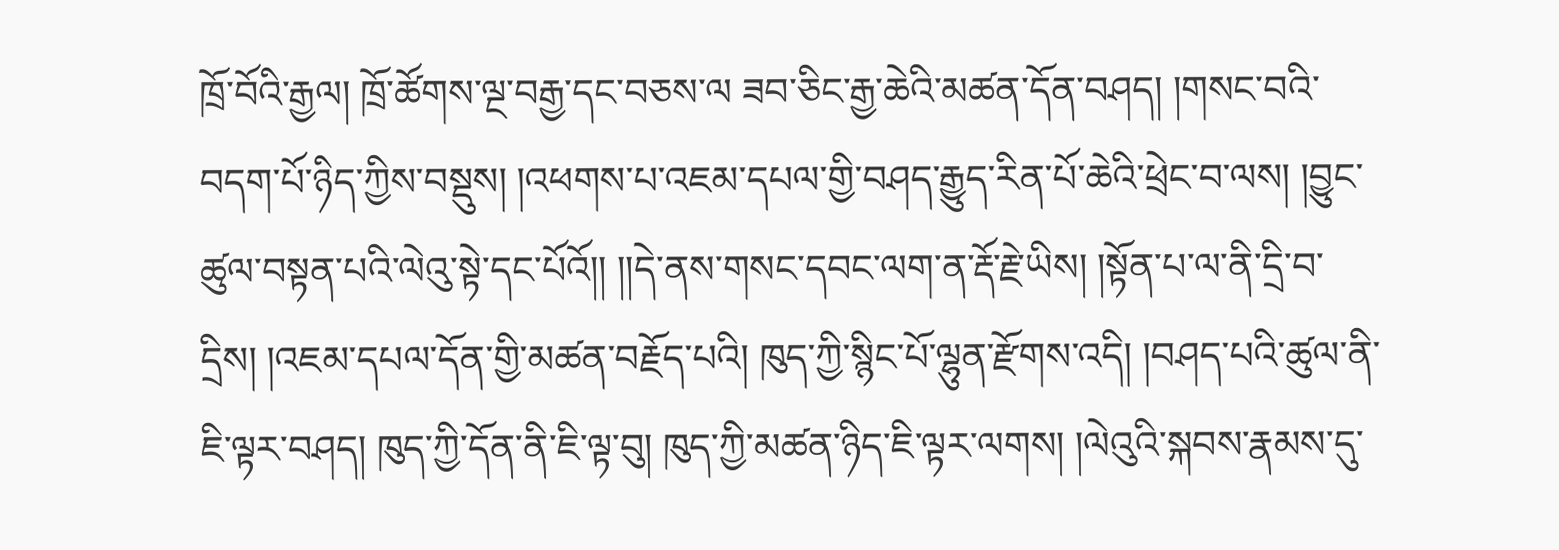ཁྲོ་བོའི་རྒྱལ། ཁྲོ་ཚོགས་ལྔ་བརྒྱ་དང་བཅས་ལ ཟབ་ཅིང་རྒྱ་ཆེའི་མཚན་དོན་བཤད། །གསང་བའི་བདག་པོ་ཉིད་ཀྱིས་བསྡུས། །འཕགས་པ་འཇམ་དཔལ་གྱི་བཤད་རྒྱུད་རིན་པོ་ཆེའི་ཕྲེང་བ་ལས། །བྱུང་ཚུལ་བསྟན་པའི་ལེའུ་སྟེ་དང་པོའོ།། །།དེ་ནས་གསང་དབང་ལག་ན་རྡོ་རྗེ་ཡིས། །སྟོན་པ་ལ་ནི་དྲི་བ་དྲིས། །འཇམ་དཔལ་དོན་གྱི་མཚན་བརྗོད་པའི། ཁུད་ཀྱི་སྙིང་པོ་ལྷུན་རྫོགས་འདི། །བཤད་པའི་ཚུལ་ནི་ཇི་ལྟར་བཤད། ཁུད་ཀྱི་དོན་ནི་ཇི་ལྟ་བུ། ཁུད་ཀྱི་མཚན་ཉིད་ཇི་ལྟར་ལགས། །ལེའུའི་སྐབས་རྣམས་དུ་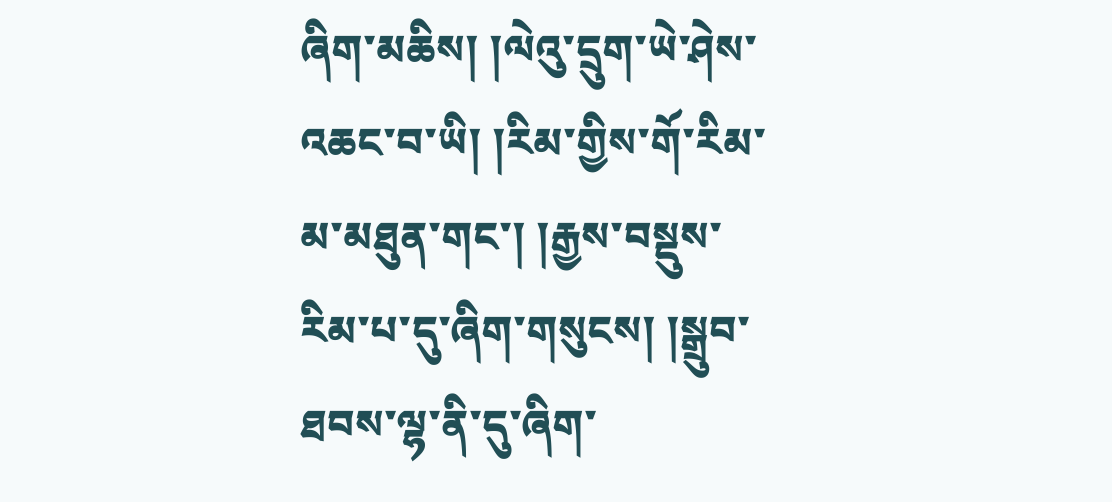ཞིག་མཆིས། །ལེའུ་དྲུག་ཡེ་ཤེས་འཆང་བ་ཡི། །རིམ་གྱིས་གོ་རིམ་མ་མཐུན་གང་། །རྒྱས་བསྡུས་རིམ་པ་དུ་ཞིག་གསུངས། །སྒྲུབ་ཐབས་ལྷ་ནི་དུ་ཞིག་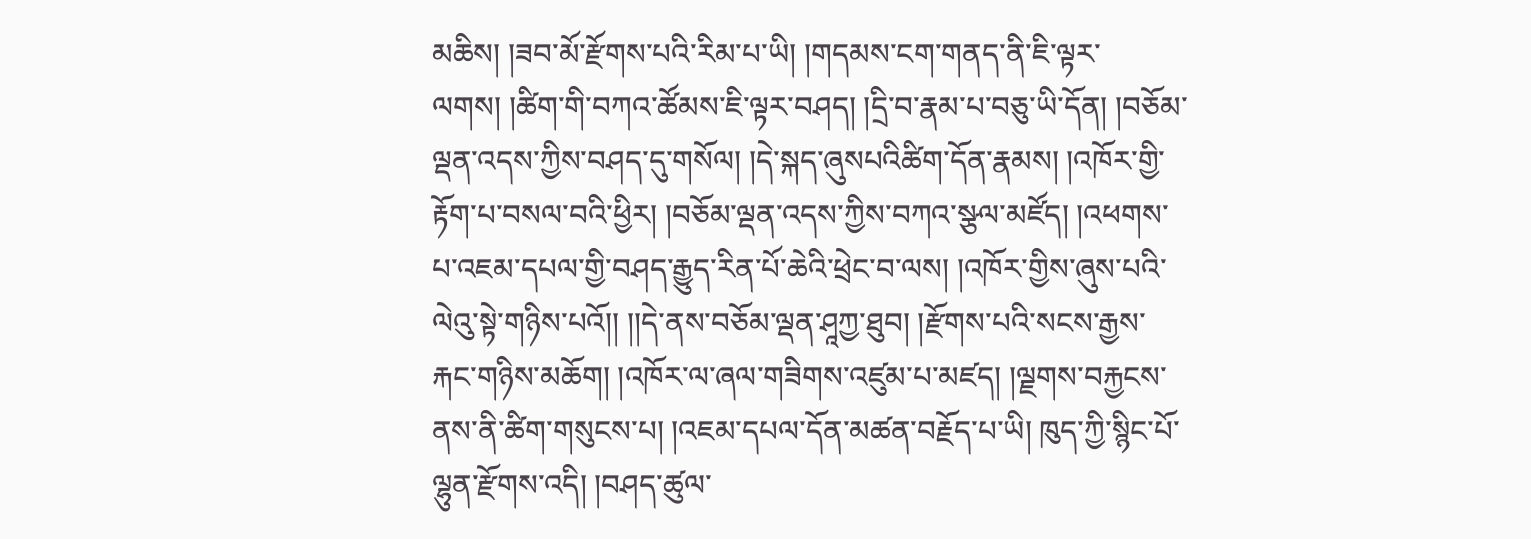མཆིས། །ཟབ་མོ་རྫོགས་པའི་རིམ་པ་ཡི། །གདམས་ངག་གནད་ནི་ཇི་ལྟར་ལགས། །ཚིག་གི་བཀའ་ཚོམས་ཇི་ལྟར་བཤད། །དྲི་བ་རྣམ་པ་བཅུ་ཡི་དོན། །བཅོམ་ལྡན་འདས་ཀྱིས་བཤད་དུ་གསོལ། །དེ་སྐད་ཞུསཔའིཚིག་དོན་རྣམས། །འཁོར་གྱི་རྟོག་པ་བསལ་བའི་ཕྱིར། །བཅོམ་ལྡན་འདས་ཀྱིས་བཀའ་སྩལ་མཛོད། །འཕགས་པ་འཇམ་དཔལ་གྱི་བཤད་རྒྱུད་རིན་པོ་ཆེའི་ཕྲེང་བ་ལས། །འཁོར་གྱིས་ཞུས་པའི་ལེའུ་སྟེ་གཉིས་པའོ།། །།དེ་ནས་བཅོམ་ལྡན་ཤཱཀྱ་ཐུབ། །རྫོགས་པའི་སངས་རྒྱས་རྐང་གཉིས་མཆོག། །འཁོར་ལ་ཞལ་གཟིགས་འཛུམ་པ་མཛད། །ལྗགས་བརྐྱངས་ནས་ནི་ཚིག་གསུངས་པ། །འཇམ་དཔལ་དོན་མཚན་བརྗོད་པ་ཡི། ཁུད་ཀྱི་སྙིང་པོ་ལྷུན་རྫོགས་འདི། །བཤད་ཚུལ་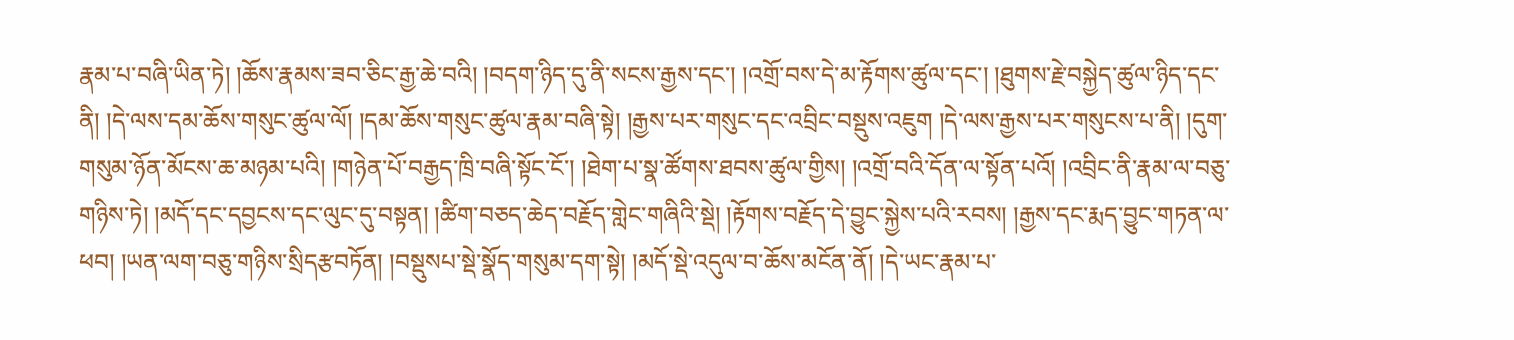རྣམ་པ་བཞི་ཡིན་ཏེ། །ཆོས་རྣམས་ཟབ་ཅིང་རྒྱ་ཆེ་བའི། །བདག་ཉིད་དུ་ནི་སངས་རྒྱས་དང་། །འགྲོ་བས་དེ་མ་རྟོགས་ཚུལ་དང་། །ཐུགས་རྗེ་བསྐྱེད་ཚུལ་ཉིད་དང་ནི། །དེ་ལས་དམ་ཆོས་གསུང་ཚུལ་ལོ། །དམ་ཆོས་གསུང་ཚུལ་རྣམ་བཞི་སྟེ། །རྒྱས་པར་གསུང་དང་འབྲིང་བསྡུས་འཇུག །དེ་ལས་རྒྱས་པར་གསུངས་པ་ནི། །དུག་གསུམ་ཉོན་མོངས་ཆ་མཉམ་པའི། །གཉེན་པོ་བརྒྱད་ཁྲི་བཞི་སྟོང་ངོ་། །ཐེག་པ་སྣ་ཚོགས་ཐབས་ཚུལ་གྱིས། །འགྲོ་བའི་དོན་ལ་སྟོན་པའོ། །འབྲིང་ནི་རྣམ་ལ་བཅུ་གཉིས་ཏེ། །མདོ་དང་དབྱངས་དང་ལུང་དུ་བསྟན། །ཚིག་བཅད་ཆེད་བརྗོད་གླེང་གཞིའི་སྡེ། །རྟོགས་བརྗོད་དེ་བྱུང་སྐྱེས་པའི་རབས། །རྒྱས་དང་རྨད་བྱུང་གཏན་ལ་ཕབ། །ཡན་ལག་བཅུ་གཉིས་སྲིདརྩབཏོན། །བསྡུསཔ་སྡེ་སྣོད་གསུམ་དག་སྟེ། །མདོ་སྡེ་འདུལ་བ་ཆོས་མངོན་ནོ། །དེ་ཡང་རྣམ་པ་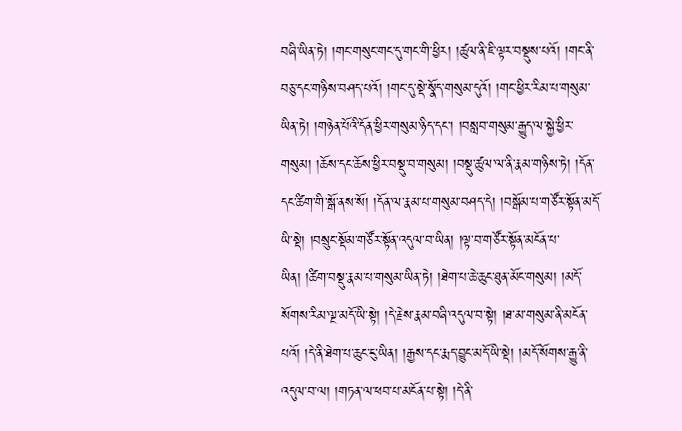བཞི་ཡིན་ཏེ། །གང་གསུང་གང་དུ་གང་གི་ཕྱིར། །ཚུལ་ནི་ཇི་ལྟར་བསྡུས་པའོ། །གང་ནི་བཅུ་དང་གཉིས་བཤད་པའོ། །གང་དུ་སྡེ་སྣོད་གསུམ་དུའོ། །གང་ཕྱིར་རིམ་པ་གསུམ་ཡིན་ཏེ། །གཉེན་པོའི་དོན་ཕྱིར་གསུམ་ཉིད་དང་། །བསླབ་གསུམ་རྒྱུད་ལ་སྐྱེ་ཕྱིར་གསུམ། །ཆོས་དང་ཆོས་ཕྱིར་བསྡུ་བ་གསུམ། །བསྡུ་ཚུལ་ལ་ནི་རྣམ་གཉིས་ཏེ། །དོན་དང་ཚིག་གི་སྒོ་ནས་སོ། །དོན་ལ་རྣམ་པ་གསུམ་བཤད་དེ། །བསྒོམ་པ་གཙོར་སྟོན་མདོ་ཡི་སྡེ། །བསྲུང་སྡོམ་གཙོར་སྟོན་འདུལ་བ་ཡིན། །ལྟ་བ་གཙོར་སྟོན་མངོན་པ་ཡིན། །ཚིག་བསྡུ་རྣམ་པ་གསུམ་ཡིན་ཏེ། །ཐེག་པ་ཆེ་ཆུང་ཐུན་མོང་གསུམ། །མདོ་སོགས་རིམ་ལྔ་མདོ་ཡི་སྟེ། །དེ་རྗེས་རྣམ་བཞི་འདུལ་བ་སྟེ། །ཐ་མ་གསུམ་ནི་མངོན་པའོ། །དེ་ནི་ཐེག་པ་ཆུང་ངུ་ཡིན། །རྒྱས་དང་རྨད་བྱུང་མདོ་ཡི་སྡེ། །མདོ་སོགས་རྒྱུ་ནི་འདུལ་བ་ལ། །གཏན་ལ་ཕབ་པ་མངོན་པ་སྟེ། །དེ་ནི་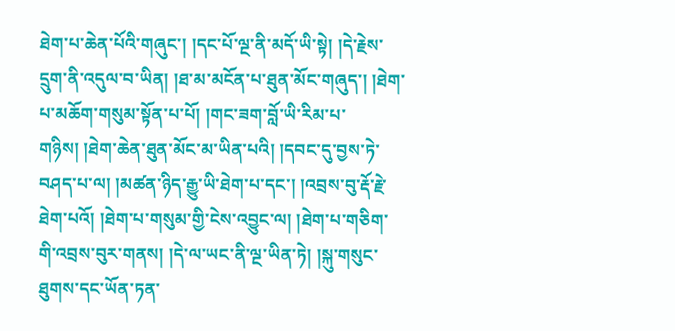ཐེག་པ་ཆེན་པོའི་གཞུང་། །དང་པོ་ལྔ་ནི་མདོ་ཡི་སྟེ། །དེ་རྗེས་དྲུག་ནི་འདུལ་བ་ཡིན། །ཐ་མ་མངོན་པ་ཐུན་མོང་གཞུད་། །ཐེག་པ་མཆོག་གསུམ་སྟོན་པ་པོ། །གང་ཟག་བློ་ཡི་རིམ་པ་གཉིས། །ཐེག་ཆེན་ཐུན་མོང་མ་ཡིན་པའི། །དབང་དུ་བྱས་ཏེ་བཤད་པ་ལ། །མཚན་ཉིད་རྒྱུ་ཡི་ཐེག་པ་དང་། །འབྲས་བུ་རྡོ་རྗེ་ཐེག་པའོ། །ཐེག་པ་གསུམ་གྱི་ངེས་འབྱུང་ལ། །ཐེག་པ་གཅིག་གི་འབྲས་བུར་གནས། །དེ་ལ་ཡང་ནི་ལྔ་ཡིན་ཏེ། །སྐུ་གསུང་ཐུགས་དང་ཡོན་ཏན་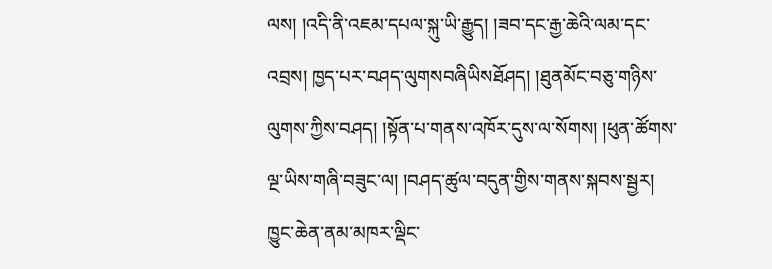ལས། །འདི་ནི་འཇམ་དཔལ་སྐུ་ཡི་རྒྱུད། །ཟབ་དང་རྒྱ་ཆེའི་ལམ་དང་འབྲས། ཁྱད་པར་བཤད་ལུགསབཞིཡིསཐོཤད། །ཐུནམོང་བཅུ་གཉིས་ལུགས་ཀྱིས་བཤད། །སྟོན་པ་གནས་འཁོར་དུས་ལ་སོགས། །ཕུན་ཚོགས་ལྔ་ཡིས་གཞི་བཟུང་ལ། །བཤད་ཚུལ་བདུན་གྱིས་གནས་སྐབས་སྦྱར། ཁྱུང་ཆེན་ནམ་མཁར་ལྡིང་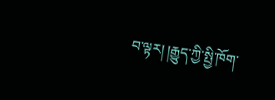བ་ལྟར། །རྒྱུད་ཀྱི་སྤྱི་ཁོག་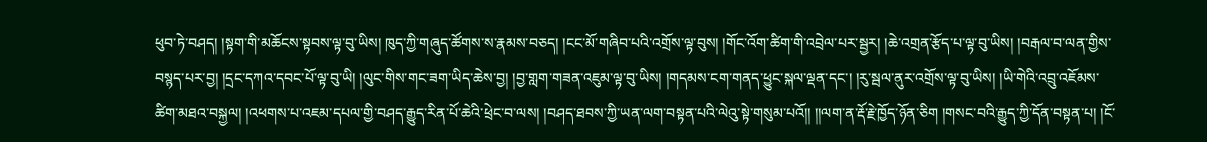ཕུབ་ཏེ་བཤད། །སྟག་གི་མཆོངས་སྟབས་ལྟ་བུ་ཡིས། ཁུད་ཀྱི་གཞུད་ཚོགས་ས་རྣམས་བཅད། །ངང་མོ་གཞིབ་པའི་འགྲོས་ལྟ་བུས། །གོང་འོག་ཚིག་གི་འབྲེལ་པར་སྦྱར། །ཆེ་འགྲན་རྩོད་པ་ལྟ་བུ་ཡིས། །བརྒལ་བ་ལན་གྱིས་བསྙད་པར་བྱ། །དྲང་དཀའ་དབང་པོ་ལྟ་བུ་ཡི། །ལུང་གིས་གང་ཟག་ཡིད་ཆེས་བྱ། །བྱ་གླག་གཟན་འཇུམ་ལྟ་བུ་ཡིས། །གདམས་ངག་གནད་ཕྱུང་སྐལ་ལྡན་དང་། །རུ་སྦལ་ནུར་འགྲོས་ལྟ་བུ་ཡིས། །ཡི་གེའི་འབྲུ་འཇོམས་ཚིག་མཐའ་བསྐྱལ། །འཕགས་པ་འཇམ་དཔལ་གྱི་བཤད་རྒྱུད་རིན་པོ་ཆེའི་ཕྲེང་བ་ལས། །བཤད་ཐབས་ཀྱི་ཡན་ལག་བསྟན་པའི་ལེའུ་སྟེ་གསུམ་པའོ།། །།ལག་ན་རྡོ་རྗེ་ཁྱོད་ཉོན་ཅིག །གསང་བའི་རྒྱུད་ཀྱི་དོན་བསྟན་པ། །ངོ་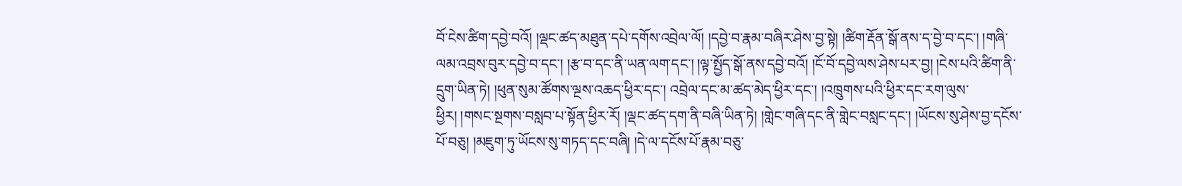བོ་ངེས་ཚིག་དབྱེ་བའོ། །ལྡང་ཚད་མཐུན་དཔེ་དགོས་འབྲེལ་ལོ། །དབྱེ་བ་རྣམ་བཞིར་ཤེས་བྱ་སྟེ། །ཚིག་རྡོན་སྒོ་ནས་ད་བྱེ་བ་དང་། །གཞི་ལམ་འབྲས་བུར་དབྱེ་བ་དང་། །རྩ་བ་དང་ནི་ཡན་ལག་དང་། །ལྟ་སྤྱོད་སྒོ་ནས་དབྱེ་བའོ། །ངོ་བོ་དབྱེ་ལས་ཤེས་པར་བྱ། །ངེས་པའི་ཚིག་ནི་དྲུག་ཡིན་ཏེ། །ཕུན་སུམ་ཚོགས་ལྔས་འཆད་ཕྱིར་དང་། འབྲེལ་དང་མ་ཚད་མེད་ཕྱིར་དང་། །འཁྲུགས་པའི་ཕྱིར་དང་རག་ལུས་ཕྱིར། །གསང་སྔགས་བསླབ་པ་སྟོན་ཕྱིར་རོ། །ལྡང་ཚད་དག་ནི་བཞི་ཡིན་ཏེ། །གླེང་གཞི་དང་ནི་གླེང་བསླང་དང་། །ཡོངས་སུ་ཤེས་བྱ་དངོས་པོ་བཅུ། །མཇུག་ཏུ་ཡོངས་སུ་གཏད་དང་བཞི། །དེ་ལ་དངོས་པོ་རྣམ་བཅུ་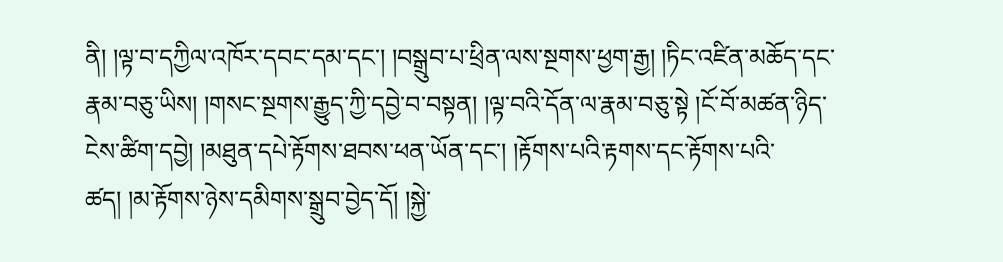ནི། །ལྟ་བ་དཀྱིལ་འཁོར་དབང་དམ་དང་། །བསྒྲུབ་པ་ཕྲིན་ལས་སྔགས་ཕྱག་རྒྱ། །ཏིང་འཛིན་མཆོད་དང་རྣམ་བཅུ་ཡིས། །གསང་སྔགས་རྒྱུད་ཀྱི་དབྱེ་བ་བསྟན། །ལྟ་བའི་དོན་ལ་རྣམ་བཅུ་སྟེ །ངོ་བོ་མཚན་ཉིད་ངེས་ཚིག་དབྱེ། །མཐུན་དཔེ་རྟོགས་ཐབས་ཕན་ཡོན་དང་། །རྟོགས་པའི་རྟགས་དང་རྟོགས་པའི་ཚད། །མ་རྟོགས་ཉེས་དམིགས་སྒྲུབ་བྱེད་དོ། །སྐྱེ་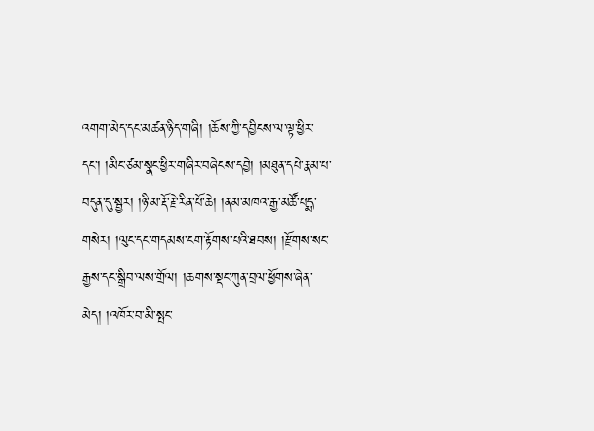འགག་མེད་དང་མཚན་ཉིད་གཞི། །ཆོས་ཀྱི་དབྱིངས་ལ་ལྟ་ཕྱིར་དང་། །མིང་ཙམ་སྣང་ཕྱིར་གཞིར་བཞེངས་དབྱེ། །མཐུན་དཔེ་རྣམ་པ་བདུན་དུ་སྦྱར། །ཉི་མ་རྡོ་རྗེ་རིན་པོ་ཆེ། །ནམ་མཁའ་རྒྱ་མཚོ་པདྨ་གསེར། །ལུང་དང་གདམས་ངག་རྟོགས་པའི་ཐབས། །རྫོགས་སང་རྒྱས་དང་སྒྲིབ་ལས་གྲོལ། །ཆགས་སྡང་ཀུན་བྲལ་ཕྱོགས་ཞེན་མེད། །འཁོར་བ་མི་སྤང་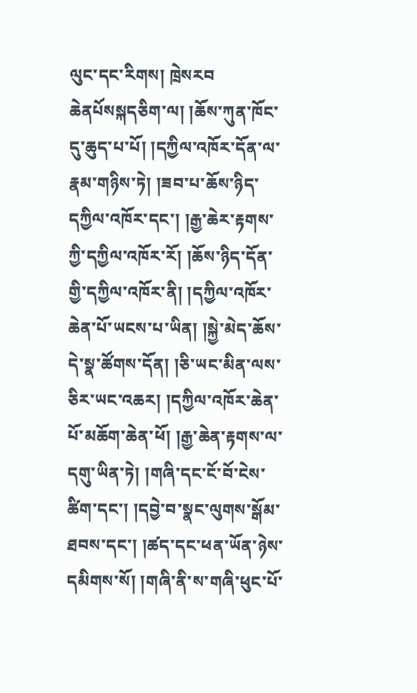ལུང་དང་རིགས། ཁྲེསརབ ཆེནཔོསསྐདཅིག་ལ། །ཆོས་ཀུན་ཁོང་དུ་ཆུད་པ་པོ། །དཀྱིལ་འཁོར་དོན་ལ་རྣམ་གཉིས་ཏེ། །ཟབ་པ་ཆོས་ཉིད་དཀྱིལ་འཁོར་དང་། །རྒྱ་ཆེར་རྟགས་ཀྱི་དཀྱིལ་འཁོར་རོ། །ཆོས་ཉིད་དོན་གྱི་དཀྱིལ་འཁོར་ནི། །དཀྱིལ་འཁོར་ཆེན་པོ་ཡངས་པ་ཡིན། །སྐྱེ་མེད་ཆོས་དེ་སྣ་ཚོགས་དོན། །ཅི་ཡང་མིན་ལས་ཅིར་ཡང་འཆར། །དཀྱིལ་འཁོར་ཆེན་པོ་མཆོག་ཆེན་ཕོ། །རྒྱ་ཆེན་རྟགས་ལ་དགུ་ཡིན་ཏེ། །གཞི་དང་ངོ་བོ་ངེས་ཚིག་དང་། །དབྱེ་བ་སྣང་ལུགས་སྒོམ་ཐབས་དང་། །ཚད་དང་ཕན་ཡོན་ཉེས་དམིགས་སོ། །གཞི་ནི་ས་གཞི་ཕུང་པོ་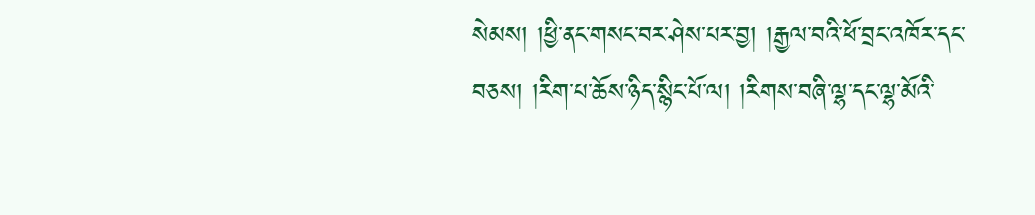སེམས། །ཕྱི་ནང་གསང་བར་ཤེས་པར་བྱ། །རྒྱལ་བའི་ཕོ་བྲང་འཁོར་དང་བཅས། །རིག་པ་ཆོས་ཉིད་སྙིང་པོ་ལ། །རིགས་བཞི་ལྷ་དང་ལྷ་མོའི་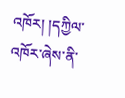འཁོར། །དཀྱིལ་འཁོར་ཞེས་ནི་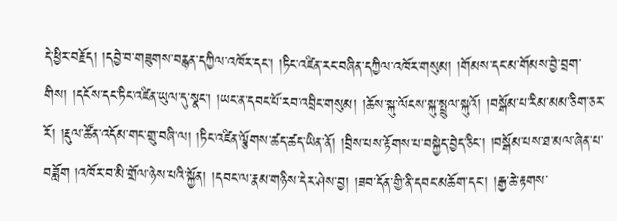དེ་ཕྱིར་བརྗོད། །དབྱེ་བ་གཟུགས་བརྙན་དཀྱིལ་འཁོར་དང་། །ཏིང་འཛིན་རང་བཞིན་དཀྱིལ་འཁོར་གསུམ། །གོམས་དང་མ་གོམས་བྱེ་བྲག་གིས། །དངོས་དང་ཏིང་འཛིན་ཡུལ་དུ་སྣང་། །ཡང་ན་དབང་པོ་རབ་འབྲིང་གསུམ། །ཆོས་སྐུ་ལོངས་སྐུ་སྤྲུལ་སྐུའོ། །བསྒོམ་པ་རིམ་མམ་ཅིག་ཅར་རོ། །རྡུལ་ཚོན་འདོམ་གང་གྲུ་བཞི་ལ། །ཏིང་འཛིན་ལྕོགས་ཚད་ཚད་ཡིན་ནོ། །བྲིས་པས་རྟོགས་པ་བསྐྱེད་བྱེད་ཅིང་། །བསྒོམ་པས་ཐ་མལ་ཞེན་པ་བཟློག །འཁོར་བ་མི་གྲོལ་ཉེས་པའི་སྐྱོན། །དབང་ལ་རྣམ་གཉིས་དེར་ཤེས་བྱ། །ཟབ་དོན་གྱི་ནི་དབང་མཆོག་དང་། །རྒྱ་ཆེ་རྟགས་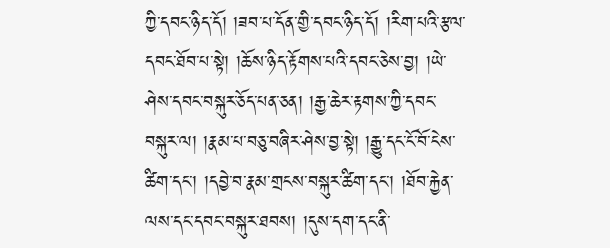ཀྱི་དབང་ཉིད་དོ། །ཟབ་པ་དོན་གྱི་དབང་ཉིད་དོ། །རིག་པའི་རྩལ་དབང་ཐོབ་པ་སྟེ། །ཆོས་ཉིད་རྟོགས་པའི་དབང་ཅེས་བྱ། །ཡེ་ཤེས་དབང་བསྐུར་ཅོད་པན་ཅན། །རྒྱ་ཆེར་རྟགས་ཀྱི་དབང་བསྐུར་ལ། །རྣམ་པ་བཅུ་བཞིར་ཤེས་བྱ་སྟེ། །རྒྱུ་དང་ངོ་བོ་ངེས་ཚིག་དང་། །དབྱེ་བ་རྣམ་གྲངས་བསྐུར་ཚིག་དང་། །ཐོབ་རྐྱེན་ལས་དང་དབང་བསྐུར་ཐབས། །དུས་དག་དང་ནི་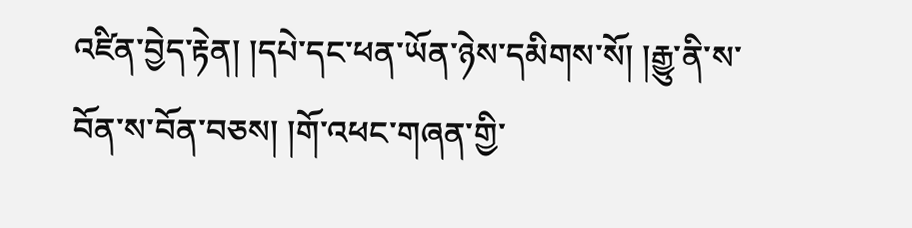འཛིན་བྱེད་རྟེན། །དཔེ་དང་ཕན་ཡོན་ཉེས་དམིགས་སོ། །རྒྱུ་ནི་ས་བོན་ས་བོན་བཅས། །གོ་འཕང་གཞན་གྱི་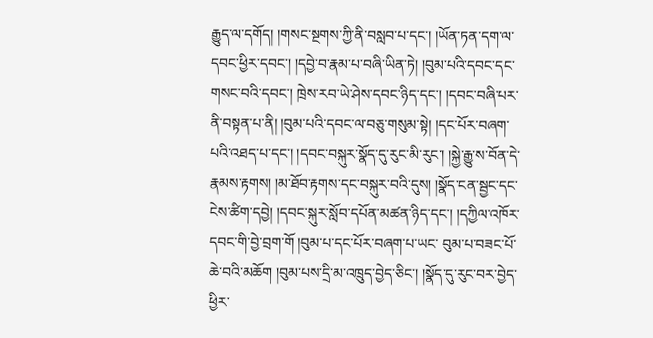རྒྱུད་ལ་དགོད། །གསང་སྔགས་ཀྱི་ནི་བསླབ་པ་དང་། །ཡོན་ཏན་དག་ལ་དབང་ཕྱིར་དབང་། །དབྱེ་བ་རྣམ་པ་བཞི་ཡིན་ཏེ། །བུམ་པའི་དབང་དང་གསང་བའི་དབང་། ཁྲེས་རབ་ཡེ་ཤེས་དབང་ཉིད་དང་། །དབང་བཞི་པར་ནི་བསྟན་པ་ནི། །བུམ་པའི་དབང་ལ་བཅུ་གསུམ་སྟེ། །དང་པོར་བཞག་པའི་འཐད་པ་དང་། །དབང་བསྐུར་སྣོད་དུ་རུང་མི་རུང་། །སྐྱེ་རྒྱུ་ས་བོན་དེ་རྣམས་རྟགས། །མ་ཐོབ་རྟགས་དང་བསྐུར་བའི་དུས། །སྣོད་ངན་སྦྱང་དང་ངེས་ཚིག་དབྱེ། །དབང་སྐུར་སློབ་དཔོན་མཚན་ཉིད་དང་། །དཀྱིལ་འཁོར་དབང་གི་བྱེ་བྲག་གོ །བུམ་པ་དང་པོར་བཞག་པ་ཡང་ བུམ་པ་བཟང་པོ་ཆེ་བའི་མཆོག །བུམ་པས་དྲི་མ་འཁྲུད་བྱེད་ཅིང་། །སྣོད་དུ་རུང་བར་བྱེད་ཕྱིར་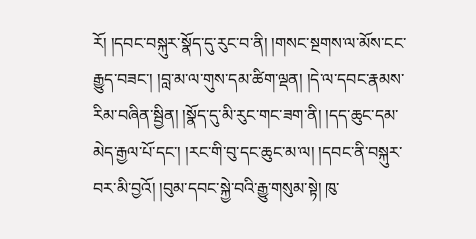རོ། །དབང་བསྐུར་སྣོད་དུ་རུང་བ་ནི། །གསང་སྔགས་ལ་མོས་ངང་རྒྱུད་བཟང་། །བླ་མ་ལ་གུས་དམ་ཚིག་ལྡན། །དེ་ལ་དབང་རྣམས་རིམ་བཞིན་སྦྱིན། །སྣོད་དུ་མི་རུང་གང་ཟག་ནི། །དད་ཆུང་དམ་མེད་རྒྱལ་པོ་དང་། །རང་གི་བུ་དང་ཆུང་མ་ལ། །དབང་ནི་བསྐུར་བར་མི་བྱའོ། །བུམ་དབང་སྐྱེ་བའི་རྒྱུ་གསུམ་སྟེ། ཁུ་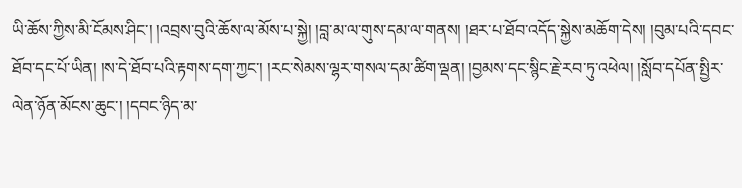ཡི་ཆོས་ཀྱིས་མི་ངོམས་ཤིང་། །འབྲས་བུའི་ཆོས་ལ་མོས་པ་སྐྱེ། །བླ་མ་ལ་གུས་དམ་ལ་གནས། །ཐར་པ་ཐོབ་འདོད་སྐྱེས་མཆོག་དེས། །བུམ་པའི་དབང་ཐོབ་དང་པོ་ཡིན། །ས་དེ་ཐོབ་པའི་རྟགས་དག་ཀྱང་། །རང་སེམས་ལྷར་གསལ་དམ་ཚིག་ལྡན། །བྱམས་དང་སྙིང་རྗེ་རབ་ཏུ་འཕེལ། །སློབ་དཔོན་སྤྱིར་ལེན་ཉོན་མོངས་ཆུང་། །དབང་ཉིད་མ་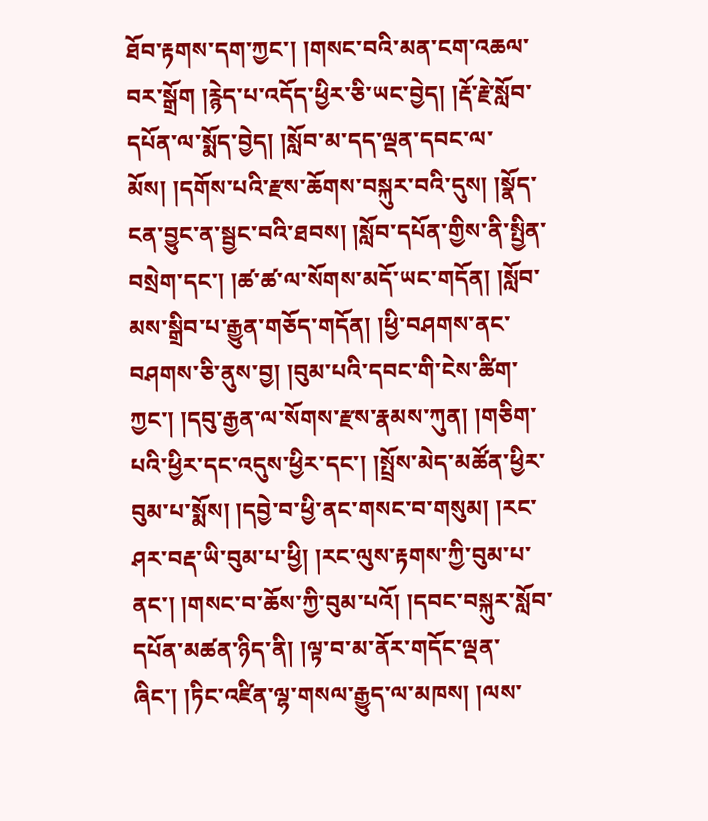ཐོབ་རྟགས་དག་ཀྱང་། །གསང་བའི་མན་ངག་འཆལ་བར་སྒྲོག །རྙེད་པ་འདོད་ཕྱིར་ཅི་ཡང་བྱེད། །རྡོ་རྗེ་སློབ་དཔོན་ལ་སྨོད་བྱེད། །སློབ་མ་དད་ལྡན་དབང་ལ་མོས། །དགོས་པའི་རྫས་ཆོགས་བསྐུར་བའི་དུས། །སྣོད་ངན་བྱུང་ན་སྦྱང་བའི་ཐབས། །སློབ་དཔོན་གྱིས་ནི་སྤྱིན་བསྲེག་དང་། །ཚ་ཚ་ལ་སོགས་མདོ་ཡང་གདོན། །སློབ་མས་སྒྲིབ་པ་རྒྱུན་གཅོད་གདོན། །ཕྱི་བཤགས་ནང་བཤགས་ཅི་ནུས་བྱ། །བུམ་པའི་དབང་གི་ངེས་ཚིག་ཀྱང་། །དབུ་རྒྱན་ལ་སོགས་རྫས་རྣམས་ཀུན། །གཅིག་པའི་ཕྱིར་དང་འདུས་ཕྱིར་དང་། །སྤྲོས་མེད་མཚོན་ཕྱིར་བུམ་པ་སྨོས། །དབྱེ་བ་ཕྱི་ནང་གསང་བ་གསུམ། །རང་ཤར་བརྡ་ཡི་བུམ་པ་ཕྱི། །རང་ལུས་རྟགས་ཀྱི་བུམ་པ་ནང་། །གསང་བ་ཆོས་ཀྱི་བུམ་པའོ། །དབང་བསྐུར་སློབ་དཔོན་མཚན་ཉིད་ནི། །ལྟ་བ་མ་ནོར་གདོང་ལྡན་ཞིང་། །ཏིང་འཛིན་ལྷ་གསལ་རྒྱུད་ལ་མཁས། །ལས་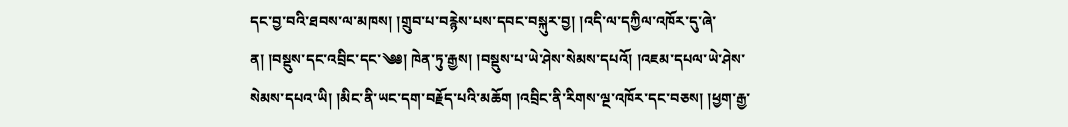དང་བྱ་བའི་ཐབས་ལ་མཁས། །གྲུབ་པ་བརྙེས་པས་དབང་བསྐུར་བྱ། །འདི་ལ་དཀྱིལ་འཁོར་དུ་ཞེ་ན། །བསྡུས་དང་འབྲིང་དང་༄༅། ཁེན་ཏུ་རྒྱས། །བསྡུས་པ་ཡེ་ཤེས་སེམས་དཔའོ། །འཇམ་དཔལ་ཡེ་ཤེས་སེམས་དཔའ་ཡི། །མིང་ནི་ཡང་དག་བརྗོད་པའི་མཆོག །འབྲིང་ནི་རིགས་ལྔ་འཁོར་དང་བཅས། །ཕྱག་རྒྱ་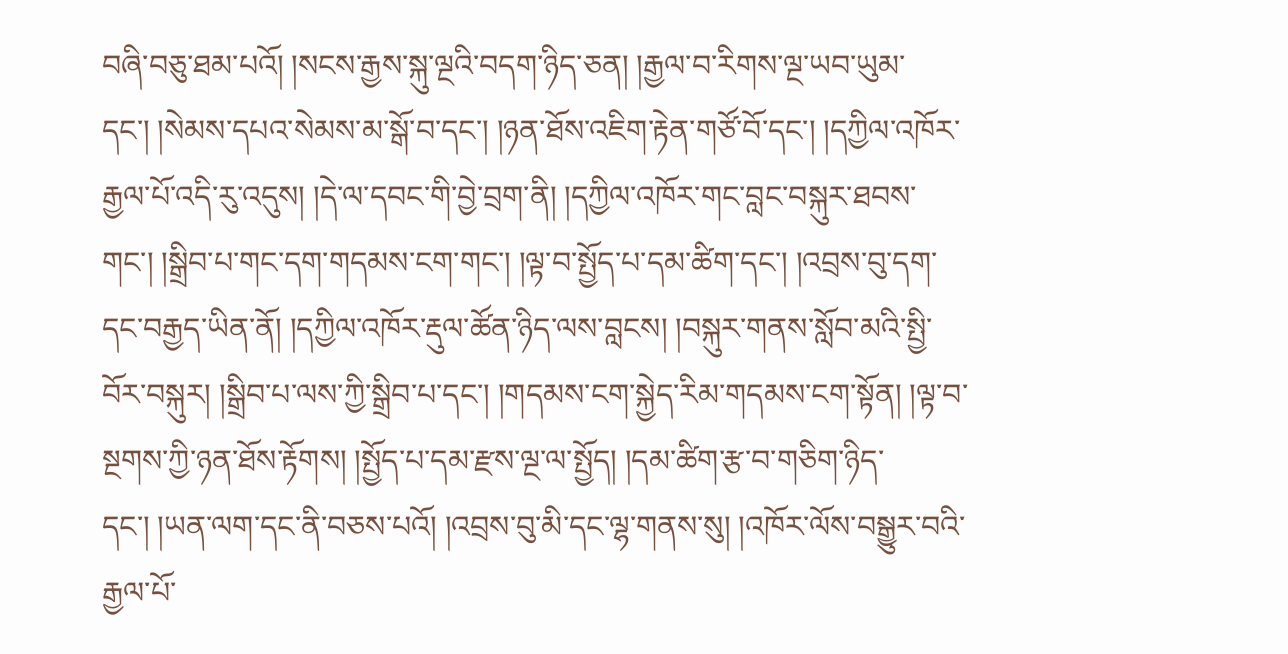བཞི་བཅུ་ཐམ་པའོ། །སངས་རྒྱས་སྐུ་ལྔའི་བདག་ཉིད་ཅན། །རྒྱལ་བ་རིགས་ལྔ་ཡབ་ཡུམ་དང་། །སེམས་དཔའ་སེམས་མ་སྒོ་བ་དང་། །ཉན་ཐོས་འཇིག་རྟེན་གཙོ་བོ་དང་། །དཀྱིལ་འཁོར་རྒྱལ་པོ་འདི་རུ་འདུས། །དེ་ལ་དབང་གི་བྱེ་བྲག་ནི། །དཀྱིལ་འཁོར་གང་བླང་བསྐུར་ཐབས་གང་། །སྒྲིབ་པ་གང་དག་གདམས་ངག་གང་། །ལྟ་བ་སྤྱོད་པ་དམ་ཚིག་དང་། །འབྲས་བུ་དག་དང་བརྒྱད་ཡིན་ནོ། །དཀྱིལ་འཁོར་རྡུལ་ཚོན་ཉིད་ལས་བླངས། །བསྐུར་གནས་སློབ་མའི་སྤྱི་བོར་བསྐུར། །སྒྲིབ་པ་ལས་ཀྱི་སྒྲིབ་པ་དང་། །གདམས་ངག་སྐྱེད་རིམ་གདམས་ངག་སྟོན། །ལྟ་བ་སྔགས་ཀྱི་ཉན་ཐོས་རྟོགས། །སྤྱོད་པ་དམ་རྫས་ལྔ་ལ་སྤྱོད། །དམ་ཚིག་རྩ་བ་གཅིག་ཉིད་དང་། །ཡན་ལག་དང་ནི་བཅས་པའོ། །འབྲས་བུ་མི་དང་ལྷ་གནས་སུ། །འཁོར་ལོས་བསྒྱུར་བའི་རྒྱལ་པོ་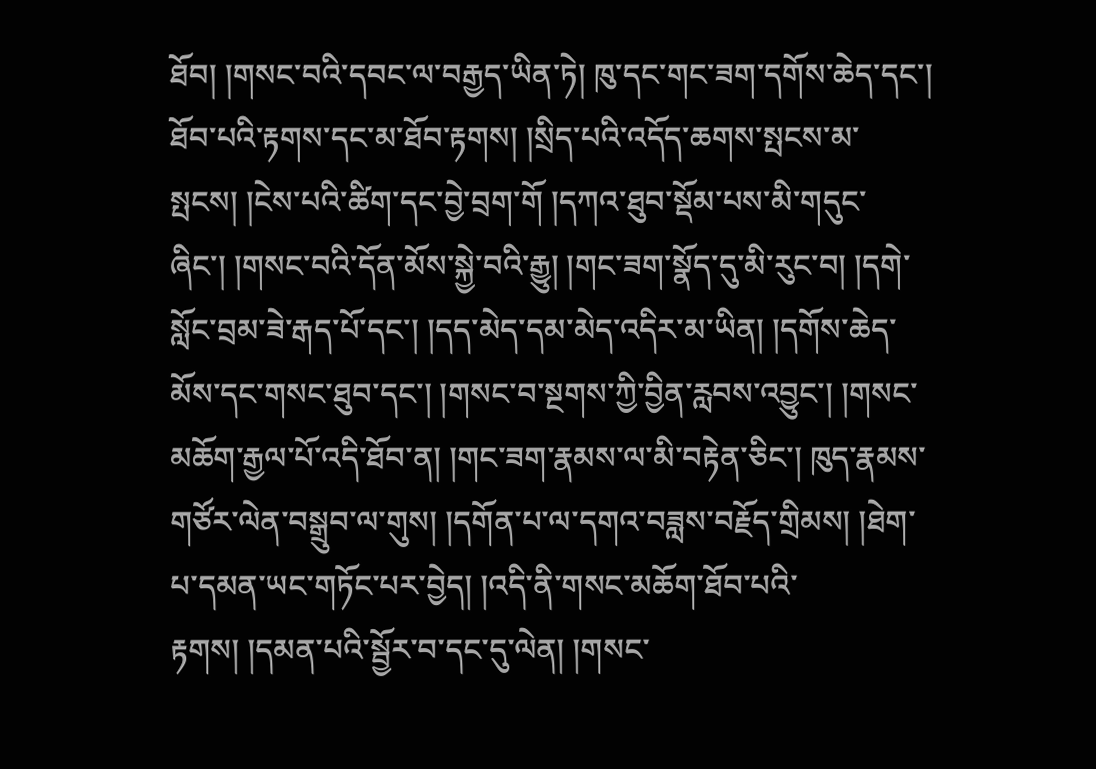ཐོབ། །གསང་བའི་དབང་ལ་བརྒྱད་ཡིན་ཏེ། ཁུ་དང་གང་ཟག་དགོས་ཆེད་དང་། ཐོབ་པའི་རྟགས་དང་མ་ཐོབ་རྟགས། །སྲིད་པའི་འདོད་ཆགས་སྤངས་མ་སྤངས། །ངེས་པའི་ཚིག་དང་བྱེ་བྲག་གོ །དཀའ་ཐུབ་སྡོམ་པས་མི་གདུང་ཞིང་། །གསང་བའི་དོན་མོས་སྐྱེ་བའི་རྒྱུ། །གང་ཟག་སྣོད་དུ་མི་རུང་བ། །དགེ་སློང་བྲམ་ཟེ་རྒད་པོ་དང་། །དད་མེད་དམ་མེད་འདིར་མ་ཡིན། །དགོས་ཆེད་མོས་དང་གསང་ཐུབ་དང་། །གསང་བ་སྔགས་ཀྱི་བྱིན་རླབས་འབྱུང་། །གསང་མཆོག་རྒྱལ་པོ་འདི་ཐོབ་ན། །གང་ཟག་རྣམས་ལ་མི་བརྟེན་ཅིང་། ཁུད་རྣམས་གཙོར་ལེན་བསྒྲུབ་ལ་གུས། །དགོན་པ་ལ་དགའ་བཟླས་བརྗོད་གྲིམས། །ཐེག་པ་དམན་ཡང་གཏོང་པར་བྱེད། །འདི་ནི་གསང་མཆོག་ཐོབ་པའི་རྟགས། །དམན་པའི་སྦྱོར་བ་དང་དུ་ལེན། །གསང་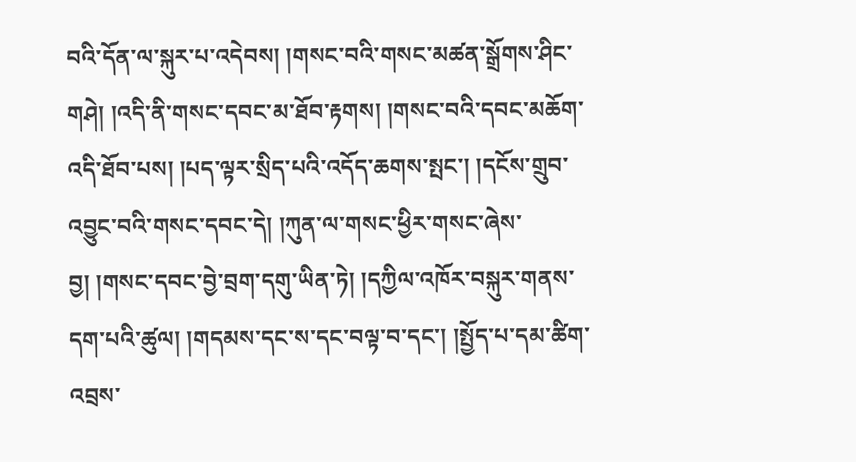བའི་དོན་ལ་སྐུར་པ་འདེབས། །གསང་བའི་གསང་མཚན་སྒྲོགས་ཤིང་གཤེ། །འདི་ནི་གསང་དབང་མ་ཐོབ་རྟགས། །གསང་བའི་དབང་མཆོག་འདི་ཐོབ་པས། །པད་ལྟར་སྲིད་པའི་འདོད་ཆགས་སྤང་། །དངོས་གྲུབ་འབྱུང་བའི་གསང་དབང་དེ། །ཀུན་ལ་གསང་ཕྱིར་གསང་ཞེས་བྱ། །གསང་དབང་བྱེ་བྲག་དགུ་ཡིན་ཏེ། །དཀྱིལ་འཁོར་བསྐུར་གནས་དག་པའི་ཚུལ། །གདམས་དང་ས་དང་བལྟ་བ་དང་། །སྤྱོད་པ་དམ་ཚིག་འབྲས་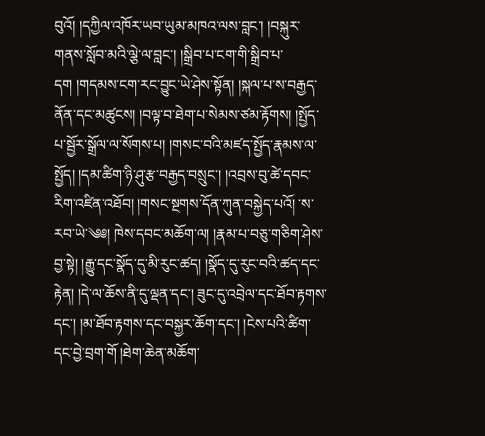བུའོ། །དཀྱིལ་འཁོར་ཡབ་ཡུམ་མཁའ་ལས་བླང་། །བསྐུར་གནས་སློབ་མའི་ལྕེ་ལ་བླང་། །སྒྲིབ་པ་ངག་གི་སྒྲིབ་པ་དག །གདམས་ངག་རང་བྱུང་ཡེ་ཤེས་སྟོན། །སྐལ་པ་ས་བརྒྱད་ནོན་དང་མཚུངས། །བལྟ་བ་ཐེག་པ་སེམས་ཙམ་རྟོགས། །སྤྱོད་པ་སྦྱོར་སྒྲོལ་ལ་སོགས་པ། །གསང་བའི་མཛད་སྤྱོད་རྣམས་ལ་སྤྱོད། །དམ་ཚིག་ཉི་ཤུ་རྩ་བརྒྱད་བསྲུང་། །འབྲས་བུ་ཚེ་དབང་རིག་འཛིན་འཐོབ། །གསང་སྔགས་དོན་ཀུན་བསྐྱེད་པའོ། ་ས་རབ་ཡེ་༄༅། ཁེས་དབང་མཆོག་ལ། །རྣམ་པ་བཅུ་གཅིག་ཤེས་བྱ་སྟེ། །རྒྱུ་དང་སྣོད་དུ་མི་རུང་ཚད། །སྣོད་དུ་རུང་བའི་ཚད་དང་རྟེན། །དེ་ལ་ཆོས་ནི་དུ་ལྡན་དང་། ཟུང་དུ་འབྲེལ་དང་ཐོབ་རྟགས་དང་། །མ་ཐོབ་རྟགས་དང་བསྐྱར་ཆོག་དང་། །ངེས་པའི་ཚིག་དང་བྱེ་བྲག་གོ །ཐེག་ཆེན་མཆོག་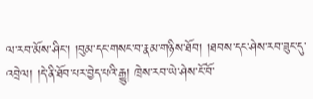ལ་རབ་མོས་ཤིང་། །བུམ་དང་གསང་བ་རྣམ་གཉིས་ཐོབ། །ཐབས་དང་ཤེས་རབ་ཟུང་དུ་འབྲེལ། །དེ་ནི་ཐོབ་པར་བྱེད་པའི་རྒྱུ། ཁྲེས་རབ་ཡེ་ཤེས་ངོ་བོ་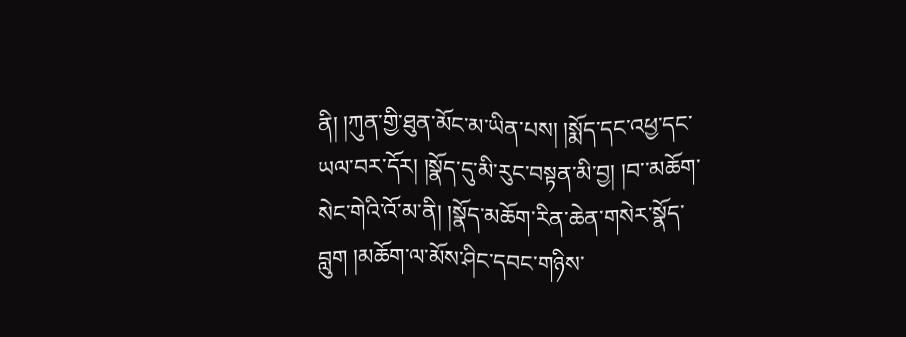ནི། །ཀུན་གྱི་ཐུན་མོང་མ་ཡིན་པས། །སྨོད་དང་འཕྱ་དང་ཡལ་བར་དོར། །སྣོད་དུ་མི་རུང་བསྟན་མི་བྱ། །བ་་མཆོག་སེང་གེའི་འོ་མ་ནི། །སྣོད་མཆོག་རིན་ཆེན་གསེར་སྣོད་བླུག །མཆོག་ལ་མོས་ཤིང་དབང་གཉིས་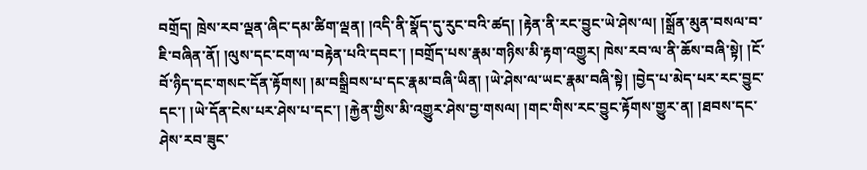བགྲོད། ཁྲེས་རབ་ལྡན་ཞིང་དམ་ཚིག་ལྡན། །འདི་ནི་སྣོད་དུ་རུང་བའི་ཚད། །རྟེན་ནི་རང་བྱུང་ཡེ་ཤེས་ལ། །སྒྲོན་མུན་བསལ་བ་ཇི་བཞིན་ནོ། །ལུས་དང་ངག་ལ་བརྟེན་པའི་དབང་། །བགྲོད་པས་རྣམ་གཉིས་མི་རྟག་འགྱུར། ཁེས་རབ་ལ་ནི་ཆོས་བཞི་སྟེ། །ངོ་བོ་ཉིད་དང་གསང་དོན་རྟོགས། །མ་བསྒྲིབས་པ་དང་རྣམ་བཞི་ཡིན། །ཡེ་ཤེས་ལ་ཡང་རྣམ་བཞི་སྟེ། །བྱེད་པ་མེད་པར་རང་བྱུང་དང་། །ཡེ་དོན་ངེས་པར་ཤེས་པ་དང་། །རྐྱེན་གྱིས་མི་འགྱུར་ཤེས་བྱ་གསལ། །གང་གིས་རང་བྱུང་རྟོགས་གྱུར་ན། །ཐབས་དང་ཤེས་རབ་ཟུང་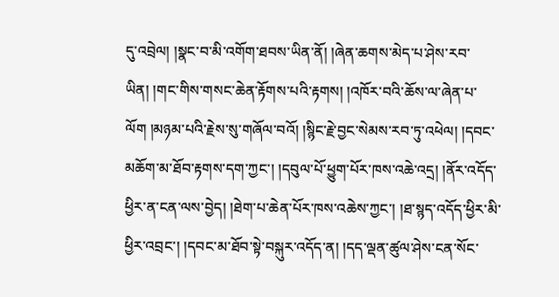དུ་འབྲེལ། །སྣང་བ་མི་འགོག་ཐབས་ཡིན་ནོ། །ཞེན་ཆགས་མེད་པ་ཤེས་རབ་ཡིན། །གང་གིས་གསང་ཆེན་རྟོགས་པའི་རྟགས། །འཁོར་བའི་ཆོས་ལ་ཞེན་པ་ལོག །མཉམ་པའི་རྗེས་སུ་གཞོལ་བའོ། །སྙིང་རྗེ་བྱང་སེམས་རབ་ཏུ་འཕེལ། །དབང་མཆོག་མ་ཐོབ་རྟགས་དག་ཀྱང་། །དབུལ་པོ་ཕྱུག་པོར་ཁས་འཆེ་འདྲ། །ནོར་འདོད་ཕྱིར་ན་ངན་ལས་བྱེད། །ཐེག་པ་ཆེན་པོར་ཁས་འཆེས་ཀྱང་། །ཐ་སྙད་འདོད་ཕྱིར་མི་ཕྱིར་འབྲང་། །དབང་མ་ཐོབ་སྟེ་བསྐུར་འདོད་ན། །དད་ལྡན་ཚུལ་ཤེས་ངན་སོང་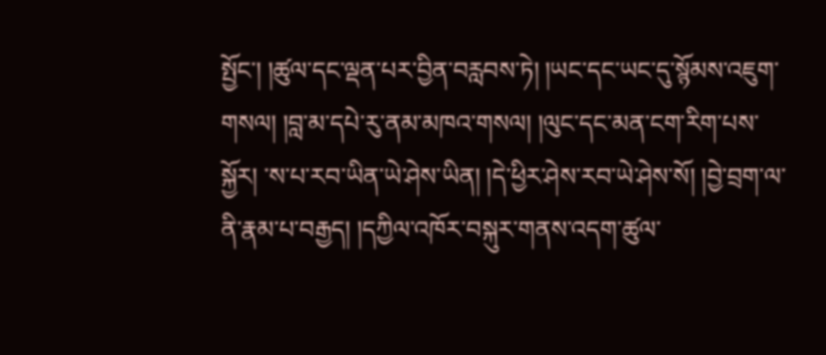སྤྱོང་། །ཚུལ་དང་ལྡན་པར་བྱིན་བརླབས་ཏེ། །ཡང་དང་ཡང་དུ་སྙོམས་འཇུག་གསལ། །བླ་མ་དཔེ་རུ་ནམ་མཁའ་གསལ། །ལུང་དང་མན་ངག་རིག་པས་སྐྱོར། ་ས་པ་རབ་ཡིན་ཡེ་ཤེས་ཡིན། །དེ་ཕྱིར་ཤེས་རབ་ཡེ་ཤེས་སོ། །བྱེ་བྲག་ལ་ནི་རྣམ་པ་བརྒྱད། །དཀྱིལ་འཁོར་བསྐུར་གནས་འདག་ཚུལ་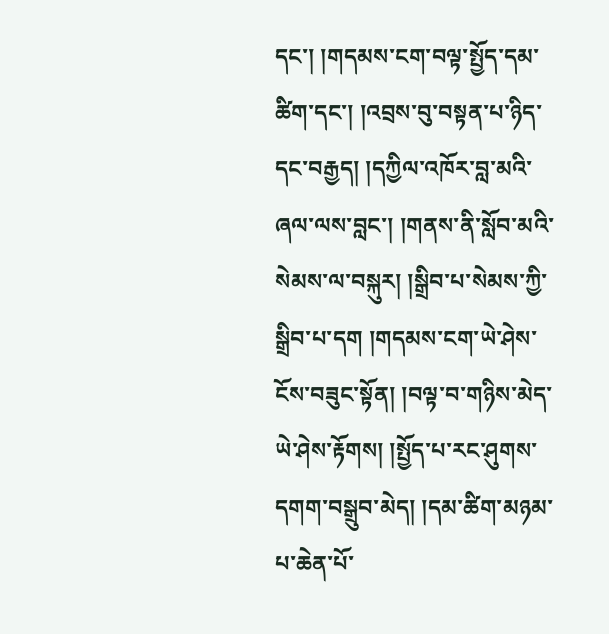དང་། །གདམས་ངག་བལྟ་སྤྱོད་དམ་ཚིག་དང་། །འབྲས་བུ་བསྟན་པ་ཉིད་དང་བརྒྱད། །དཀྱིལ་འཁོར་བླ་མའི་ཞལ་ལས་བླང་། །གནས་ནི་སློབ་མའི་སེམས་ལ་བསྐུར། །སྒྲིབ་པ་སེམས་ཀྱི་སྒྲིབ་པ་དག །གདམས་ངག་ཡེ་ཤེས་ངོས་བཟུང་སྟོན། །བལྟ་བ་གཉིས་མེད་ཡེ་ཤེས་རྟོགས། །སྤྱོད་པ་རང་ཤུགས་དགག་བསྒྲུབ་མེད། །དམ་ཚིག་མཉམ་པ་ཆེན་པོ་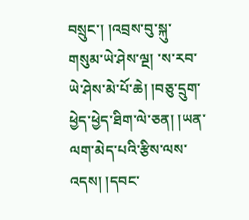བསྲུང་། །འབྲས་བུ་སྐུ་གསུམ་ཡེ་ཤེས་ལྔ། ་ས་རབ་ཡེ་ཤེས་མེ་པོ་ཆེ། །བཅུ་དྲུག་ཕྱེད་ཕྱེད་ཐིག་ལེ་ཅན། །ཡན་ལག་མེད་པའི་རྩིས་ལས་འདས། །དབང་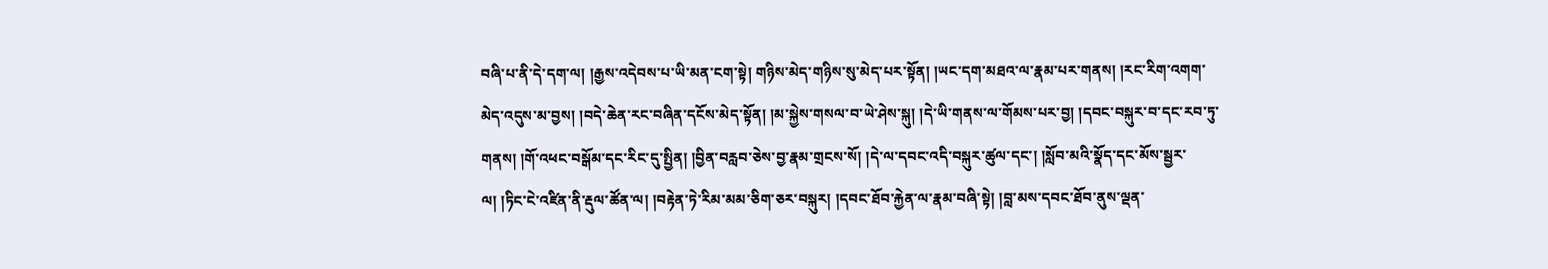བཞི་པ་ནི་དེ་དག་ལ། །རྒྱས་འདེབས་པ་ཡི་མན་ངག་སྟེ། གཉིས་མེད་གཉིས་སུ་མེད་པར་སྟོན། །ཡང་དག་མཐའ་ལ་རྣམ་པར་གནས། །རང་རིག་འགག་མེད་འདུས་མ་བྱས། །བདེ་ཆེན་རང་བཞིན་དངོས་མེད་སྟོན། །མ་སྐྱེས་གསལ་བ་ཡེ་ཤེས་སྐུ། །དེ་ཡི་གནས་ལ་གོམས་པར་བྱ། །དབང་བསྐུར་བ་དང་རབ་ཏུ་གནས། །གོ་འཕང་བསྒོམ་དང་རིང་དུ་སྤྱིན། །བྱིན་བརླབ་ཅེས་བྱ་རྣམ་གྲངས་སོ། །དེ་ལ་དབང་འདི་བསྐུར་ཚུལ་དང་། །སློབ་མའི་སྣོད་དང་མོས་སྦྱར་ལ། །ཏིང་ངེ་འཛིན་ནི་རྡུལ་ཚོན་ལ། །བརྟེན་ཏེ་རིམ་མམ་ཅིག་ཅར་བསྐུར། །དབང་ཐོབ་རྐྱེན་ལ་རྣམ་བཞི་སྟེ། །བླ་མས་དབང་ཐོབ་ནུས་ལྡན་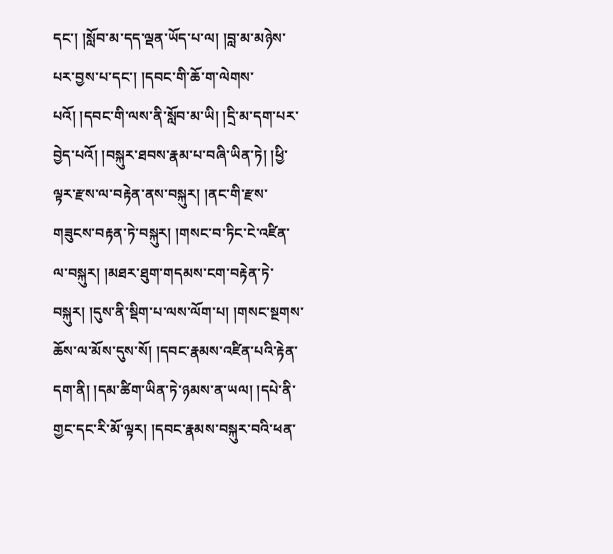དང་། །སློབ་མ་དད་ལྡན་ཡོད་པ་ལ། །བླ་མ་མཉེས་པར་བྱས་པ་དང་། །དབང་གི་ཆོ་ག་ལེགས་པའོ། །དབང་གི་ལས་ནི་སློབ་མ་ཡི། །དྲི་མ་དག་པར་བྱེད་པའོ། །བསྐུར་ཐབས་རྣམ་པ་བཞི་ཡིན་ཏེ། །ཕྱི་ལྟར་རྫས་ལ་བརྟེན་ནས་བསྐུར། །ནང་གི་རྫས་གཟུངས་བརྟན་ཏེ་བསྐུར། །གསང་བ་ཏིང་ངེ་འཛིན་ལ་བསྐུར། །མཐར་ཐུག་གདམས་ངག་བརྟེན་ཏེ་བསྐུར། །དུས་ནི་སྡིག་པ་ལས་ལོག་པ། །གསང་སྔགས་ཆོས་ལ་མོས་དུས་སོ། །དབང་རྣམས་འཛིན་པའི་རྟེན་དག་ནི། །དམ་ཚིག་ཡིན་ཏེ་ཉམས་ན་ཡལ། །དཔེ་ནི་གྱང་དང་རི་མོ་ལྟར། །དབང་རྣམས་བསྐུར་བའི་ཕན་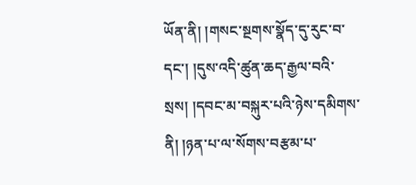ཡོན་ནི། །གསང་སྔགས་སྣོད་དུ་རུང་བ་དང་། །དུས་འདི་ཚུན་ཆད་རྒྱལ་བའི་སྲས། །དབང་མ་བསྐུར་པའི་ཉེས་དམིགས་ནི། །ཉན་པ་ལ་སོགས་བརྩམ་པ་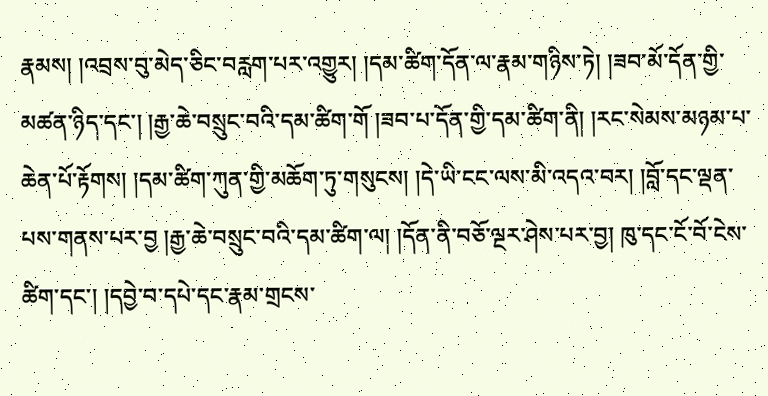རྣམས། །འབྲས་བུ་མེད་ཅིང་བརླག་པར་འགྱུར། །དམ་ཚིག་དོན་ལ་རྣམ་གཉིས་ཏེ། །ཟབ་མོ་དོན་གྱི་མཚན་ཉིད་དང་། །རྒྱ་ཆེ་བསྲུང་བའི་དམ་ཚིག་གོ །ཟབ་པ་དོན་གྱི་དམ་ཚིག་ནི། །རང་སེམས་མཉམ་པ་ཆེན་པོ་རྟོགས། །དམ་ཚིག་ཀུན་གྱི་མཆོག་ཏུ་གསུངས། །དེ་ཡི་ངང་ལས་མི་འདའ་བར། །བློ་དང་ལྡན་པས་གནས་པར་བྱ །རྒྱ་ཆེ་བསྲུང་བའི་དམ་ཚིག་ལ། །དོན་ནི་བཅོ་ལྔར་ཤེས་པར་བྱ། ཁུ་དང་ངོ་བོ་ངེས་ཚིག་དང་། །དབྱེ་བ་དཔེ་དང་རྣམ་གྲངས་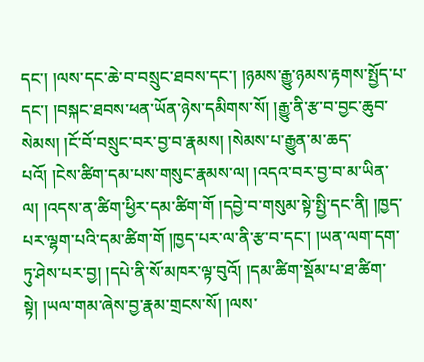དང་། །ལས་དང་ཆེ་བ་བསྲུང་ཐབས་དང་། །ཉམས་རྒྱུ་ཉམས་རྟགས་སྤྱོད་པ་དང་། །བསྐང་ཐབས་ཕན་ཡོན་ཉེས་དམིགས་སོ། །རྒྱུ་ནི་རྩ་བ་བྱང་ཆུབ་སེམས། །ངོ་བོ་བསྲུང་བར་བྱ་བ་རྣམས། །སེམས་པ་རྒྱུན་མ་ཆད་པའོ། །ངེས་ཚིག་དམ་པས་གསུང་རྣམས་ལ། །འདའ་བར་བྱ་བ་མ་ཡིན་ལ། །འདས་ན་ཚིག་ཕྱིར་དམ་ཚིག་གོ །དབྱེ་བ་གསུམ་སྟེ་སྤྱི་དང་ནི། །ཁྱད་པར་ལྷག་པའི་དམ་ཚིག་གོ །ཁྱད་པར་ལ་ནི་རྩ་བ་དང་། །ཡན་ལག་དག་ཏུ་ཤེས་པར་བྱ། །དཔེ་ནི་སོ་མཁར་ལྟ་བུའོ། །དམ་ཚིག་སྡོམ་པ་ཐ་ཚིག་སྟེ། །ཡལ་གམ་ཞེས་བྱ་རྣམ་གྲངས་སོ། །ལས་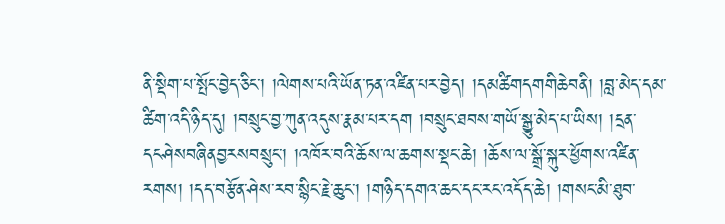ནི་སྡིག་པ་སྤོང་བྱེད་ཅིང་། །ལེགས་པའི་ཡོན་ཏན་འཛིན་པར་བྱེད། །དམཚིགདགགིཆེབནི། །བླ་མེད་དམ་ཚིག་འདི་ཉིད་དུ། །བསྲུང་བྱ་ཀུན་འདུས་རྣམ་པར་དག །བསྲུང་ཐབས་གཡོ་སྒྱུ་མེད་པ་ཡིས། །དྲན་དངཤེསབཞིནབྱརསབསྲུང་། །འཁོར་བའི་ཆོས་ལ་ཆགས་སྡང་ཆེ། །ཆོས་ལ་སྒྲོ་སྐུར་ཕྱོགས་འཛིན་རགས། །དད་བརྩོན་ཤེས་རབ་སྙིང་རྗེ་ཆུང་། །གཉིད་དགའ་ཆང་དང་རང་འདོད་ཆེ། །གསང་མི་ཐུབ་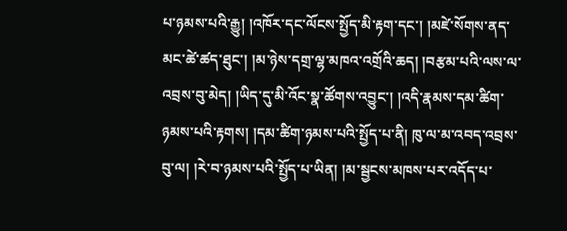པ་ཉམས་པའི་རྒྱུ། །འཁོར་དང་ལོངས་སྤྱོད་མི་རྟག་དང་། །མཛེ་སོགས་ནད་མང་ཚེ་ཚད་ཐུང་། །མ་ཉེས་དགྲ་ལྷ་མཁའ་འགྲོའི་ཆད། །བརྩམ་པའི་ལས་ལ་འབྲས་བུ་མེད། །ཡིད་དུ་མི་འོང་སྣ་ཚོགས་འབྱུང་། །འདི་རྣམས་དམ་ཚིག་ཉམས་པའི་རྟགས། །དམ་ཚིག་ཉམས་པའི་སྤྱོད་པ་ནི། ཁུ་ལ་མ་འབད་འབྲས་བུ་ལ། །རེ་བ་ཉམས་པའི་སྤྱོད་པ་ཡིན། །མ་སྦྱངས་མཁས་པར་འདོད་པ་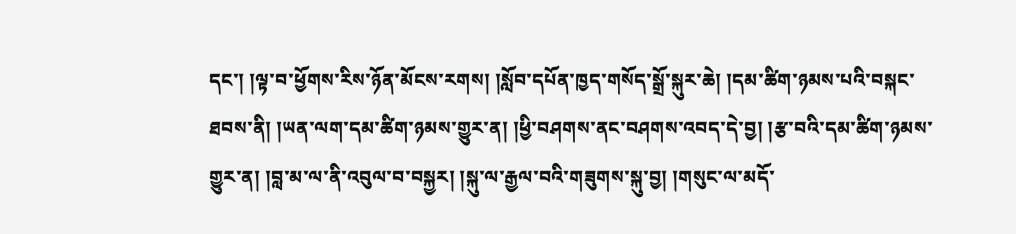དང་། །ལྟ་བ་ཕྱོགས་རིས་ཉོན་མོངས་རགས། །སློབ་དཔོན་ཁྱད་གསོད་སྒྲོ་སྐུར་ཆེ། །དམ་ཚིག་ཉམས་པའི་བསྐང་ཐབས་ནི། །ཡན་ལག་དམ་ཚིག་ཉམས་གྱུར་ན། །ཕྱི་བཤགས་ནང་བཤགས་འབད་དེ་བྱ། །རྩ་བའི་དམ་ཚིག་ཉམས་གྱུར་ན། །བླ་མ་ལ་ནི་འབུལ་བ་བསྐྱར། །སྐུ་ལ་རྒྱལ་བའི་གཟུགས་སྐུ་བྱ། །གསུང་ལ་མདོ་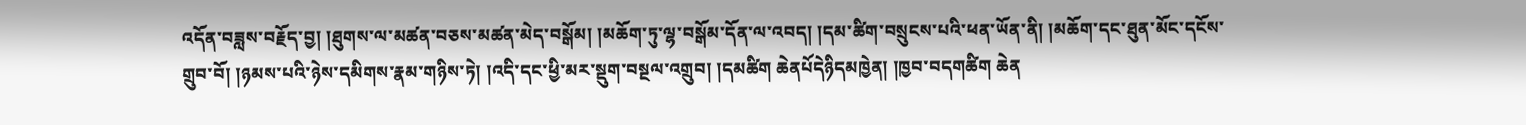འདོན་བཟླས་བརྗོད་བྱ། །ཐུགས་ལ་མཚན་བཅས་མཚན་མེད་བསྒོམ། །མཆོག་ཏུ་ལྷ་བསྒོམ་དོན་ལ་འབད། །དམ་ཚིག་བསྲུངས་པའི་ཕན་ཡོན་ནི། །མཆོག་དང་ཐུན་མོང་དངོས་གྲུབ་བོ། །ཉམས་པའི་ཉེས་དམིགས་རྣམ་གཉིས་ཏེ། །འདི་དང་ཕྱི་མར་སྡུག་བསྔལ་འགྲུབ། །དམཚིག ཆེནཔོདེཉིདམཁྱེན། །ཁྱབ་བདགཚིག ཆེན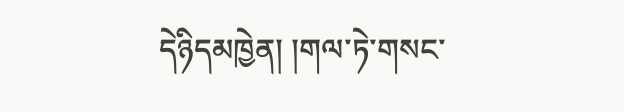དེཉིདམཁྱེན། །གལ་ཏེ་གསང་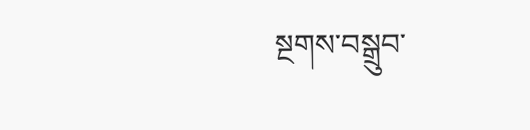སྔགས་བསྒྲུབ་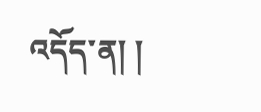འདོད་ན། །